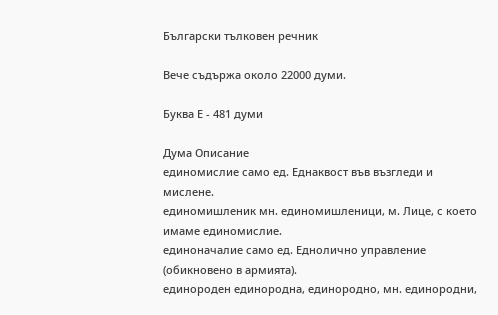Български тълковен речник

Вече съдържа около 22000 думи.

Буква Е - 481 думи

Дума Описание
единомислие само ед. Еднаквост във възгледи и мислене.
единомишленик мн. единомишленици, м. Лице, с което имаме единомислие.
единоначалие само ед. Еднолично управление (обикновено в армията).
единороден единородна, единородно, мн. единородни,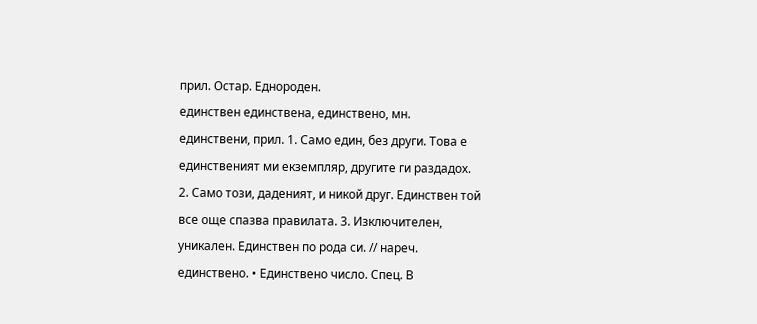прил. Остар. Еднороден.
единствен единствена, единствено, мн. единствени, прил. 1. Само един, без други. Това е единственият ми екземпляр, другите ги раздадох. 2. Само този, даденият, и никой друг. Единствен той все още спазва правилата. 3. Изключителен, уникален. Единствен по рода си. // нареч. единствено. • Единствено число. Спец. В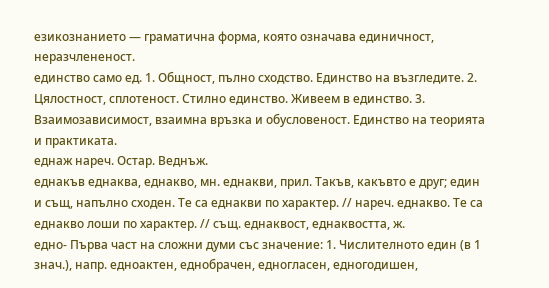езикознанието — граматична форма, която означава единичност, неразчлененост.
единство само ед. 1. Общност, пълно сходство. Единство на възгледите. 2. Цялостност, сплотеност. Стилно единство. Живеем в единство. 3. Взаимозависимост, взаимна връзка и обусловеност. Единство на теорията и практиката.
еднаж нареч. Остар. Веднъж.
еднакъв еднаква, еднакво, мн. еднакви, прил. Такъв, какъвто е друг; един и същ, напълно сходен. Те са еднакви по характер. // нареч. еднакво. Те са еднакво лоши по характер. // същ. еднаквост, еднаквостта, ж.
едно- Първа част на сложни думи със значение: 1. Числителното един (в 1 знач.), напр. едноактен, еднобрачен, едногласен, едногодишен,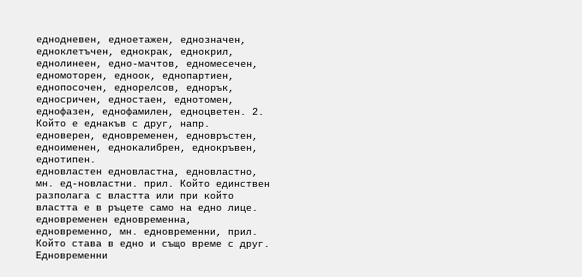еднодневен, едноетажен, еднозначен, едноклетъчен, еднокрак, еднокрил, еднолинеен, едно-мачтов, едномесечен, едномоторен, едноок, еднопартиен, еднопосочен, еднорелсов, еднорък, едносричен, едностаен, еднотомен, еднофазен, еднофамилен, едноцветен. 2. Който е еднакъв с друг, напр. едноверен, едновременен, едновръстен, едноименен, еднокалибрен, еднокръвен, еднотипен.
едновластен едновластна, едновластно, мн. ед-новластни. прил. Който единствен разполага с властта или при който властта е в ръцете само на едно лице.
едновременен едновременна, едновременно, мн. едновременни, прил. Който става в едно и също време с друг. Едновременни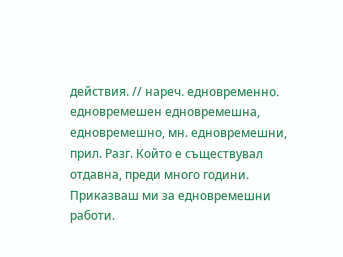действия. // нареч. едновременно.
едновремешен едновремешна, едновремешно, мн. едновремешни, прил. Разг. Който е съществувал отдавна, преди много години. Приказваш ми за едновремешни работи.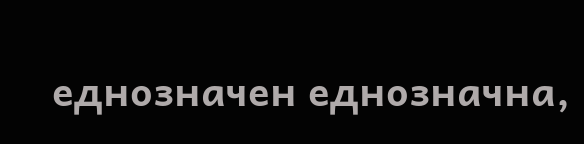еднозначен еднозначна,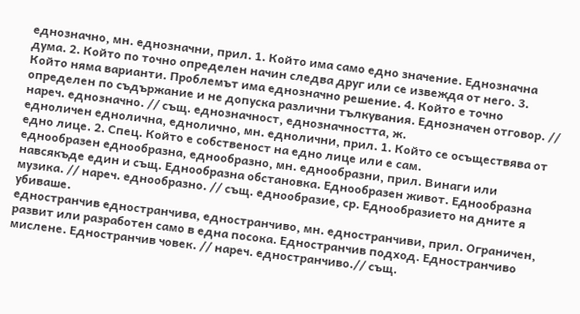еднозначно, мн. еднозначни, прил. 1. Който има само едно значение. Еднозначна дума. 2. Който по точно определен начин следва друг или се извежда от него. 3. Който няма варианти. Проблемът има еднозначно решение. 4. Който е точно определен по съдържание и не допуска различни тълкувания. Еднозначен отговор. // нареч. еднозначно. // същ. еднозначност, еднозначността, ж.
едноличен еднолична, еднолично, мн. еднолични, прил. 1. Който се осъществява от едно лице. 2. Спец. Който е собственост на едно лице или е сам.
еднообразен еднообразна, еднообразно, мн. еднообразни, прил. Винаги или навсякъде един и същ. Еднообразна обстановка. Еднообразен живот. Еднообразна музика. // нареч. еднообразно. // същ. еднообразие, ср. Еднообразието на дните я убиваше.
едностранчив едностранчива, едностранчиво, мн. едностранчиви, прил. Ограничен, развит или разработен само в една посока. Едностранчив подход. Едностранчиво мислене. Едностранчив човек. // нареч. едностранчиво.// същ.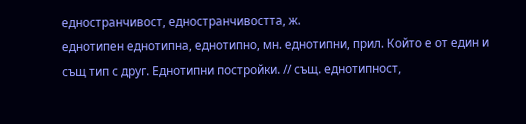едностранчивост, едностранчивостта, ж.
еднотипен еднотипна, еднотипно, мн. еднотипни, прил. Който е от един и същ тип с друг. Еднотипни постройки. // същ. еднотипност,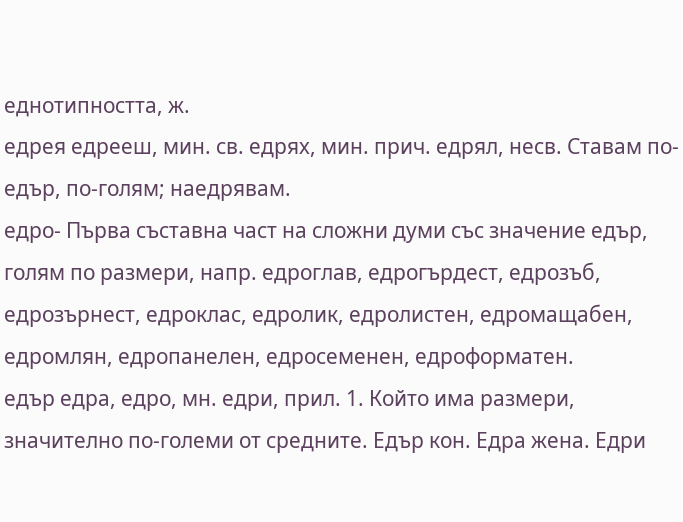еднотипността, ж.
едрея едрееш, мин. св. едрях, мин. прич. едрял, несв. Ставам по-едър, по-голям; наедрявам.
едро- Първа съставна част на сложни думи със значение едър, голям по размери, напр. едроглав, едрогърдест, едрозъб, едрозърнест, едроклас, едролик, едролистен, едромащабен, едромлян, едропанелен, едросеменен, едроформатен.
едър едра, едро, мн. едри, прил. 1. Който има размери, значително по-големи от средните. Едър кон. Едра жена. Едри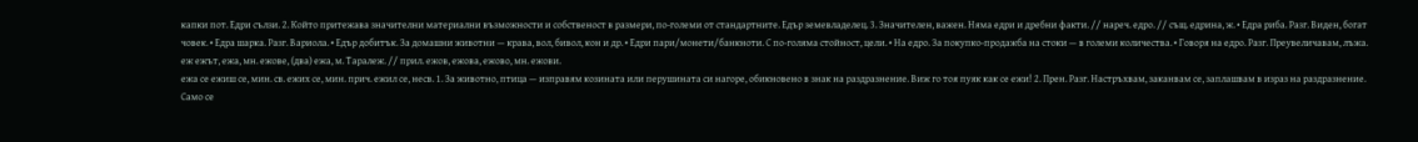капки пот. Едри сълзи. 2. Който притежава значителни материални възможности и собственост в размери, по-големи от стандартните. Едър земевладелец. 3. Значителен, важен. Няма едри и дребни факти. // нареч. едро. // същ. едрина, ж. • Едра риба. Разг. Виден, богат човек. • Едра шарка. Разг. Вариола. • Едър добитък. За домашни животни — крава, вол, бивол, кон и др. • Едри пари/монети/банкноти. С по-голяма стойност, цели. • На едро. За покупко-продажба на стоки — в големи количества. • Говоря на едро. Разг. Преувеличавам, лъжа.
еж ежът, ежа, мн. ежове, (два) ежа, м. Таралеж. // прил. ежов, ежова, ежово, мн. ежови.
ежа се ежиш се, мин. св. ежих се, мин. прич. ежил се, несв. 1. За животно, птица — изправям козината или перушината си нагоре, обикновено в знак на раздразнение. Виж го тоя пуяк как се ежи! 2. Прен. Разг. Настръхвам, заканвам се, заплашвам в израз на раздразнение. Само се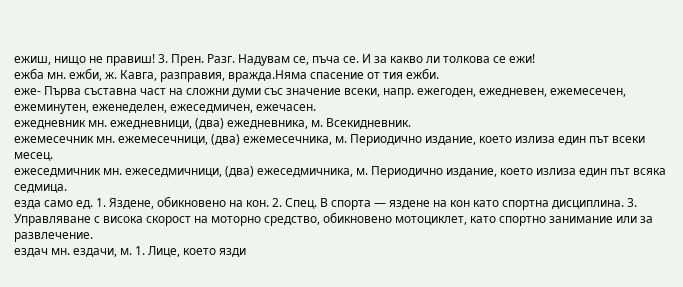ежиш, нищо не правиш! 3. Прен. Разг. Надувам се, пъча се. И за какво ли толкова се ежи!
ежба мн. ежби, ж. Кавга, разправия, вражда.Няма спасение от тия ежби.
еже- Първа съставна част на сложни думи със значение всеки, напр. ежегоден, ежедневен, ежемесечен, ежеминутен, еженеделен, ежеседмичен, ежечасен.
ежедневник мн. ежедневници, (два) ежедневника, м. Всекидневник.
ежемесечник мн. ежемесечници, (два) ежемесечника, м. Периодично издание, което излиза един път всеки месец.
ежеседмичник мн. ежеседмичници, (два) ежеседмичника, м. Периодично издание, което излиза един път всяка седмица.
езда само ед. 1. Яздене, обикновено на кон. 2. Спец. В спорта — яздене на кон като спортна дисциплина. 3. Управляване с висока скорост на моторно средство, обикновено мотоциклет, като спортно занимание или за развлечение.
ездач мн. ездачи, м. 1. Лице, което язди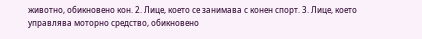животно, обикновено кон. 2. Лице, което се занимава с конен спорт. 3. Лице, което управлява моторно средство, обикновено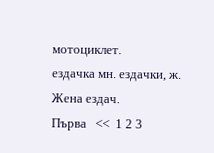мотоциклет.
ездачка мн. ездачки, ж. Жена ездач.
Първа   <<  1 2 3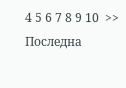4 5 6 7 8 9 10  >>  Последна